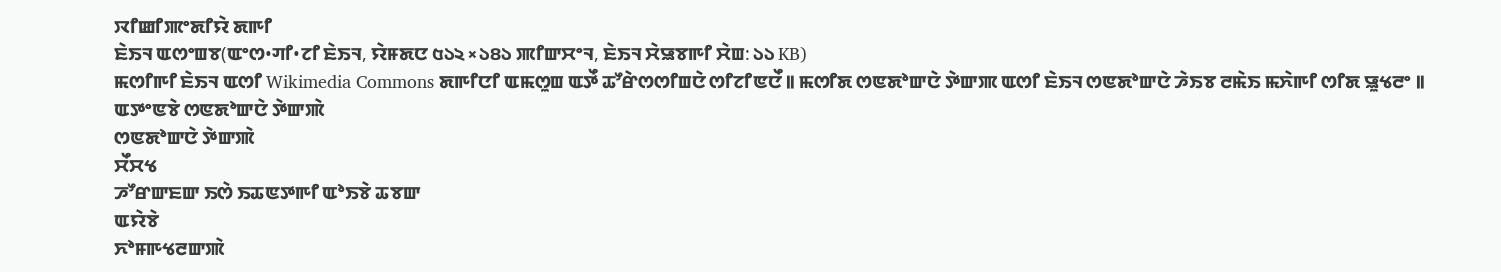ꯋꯤꯀꯤꯄꯦꯗꯤꯌꯥ ꯗꯒꯤ
ꯐꯥꯏꯜ ꯑꯁꯦꯡꯕ(ꯑꯦꯁ•ꯚꯤ•ꯖꯤ ꯐꯥꯏꯜ, ꯌꯥꯝꯗꯅ ৫১২ × ১৪১ ꯄꯤꯛꯆꯦꯜ, ꯐꯥꯏꯜ ꯆꯥꯎꯕꯒꯤ ꯆꯥꯡ: ১১ KB)
ꯃꯁꯤꯒꯤ ꯐꯥꯏꯜ ꯑꯁꯤ Wikimedia Commons ꯗꯒꯤꯅꯤ ꯑꯃꯁꯨꯡ ꯑꯇꯩ ꯊꯧꯔꯥꯁꯁꯤꯡꯅꯥ ꯁꯤꯖꯤꯟꯅꯩ ꯫ ꯃꯁꯤꯗ ꯁꯟꯗꯣꯛꯅꯥ ꯇꯥꯛꯄ ꯑꯁꯤ ꯐꯥꯏꯜ ꯁꯟꯗꯣꯛꯅꯥ ꯍꯥꯏꯕ ꯂꯃꯥꯏ ꯃꯈꯥꯒꯤ ꯁꯤꯗ ꯎꯨꯠꯂꯦ ꯫
ꯑꯇꯦꯟꯕꯥ ꯁꯟꯗꯣꯛꯅꯥ ꯇꯥꯛꯄꯥ
ꯁꯟꯗꯣꯛꯅꯥ ꯇꯥꯛꯄꯥ
ꯆꯩꯆꯠ
ꯍꯧꯔꯛꯐꯛ ꯏꯁꯥ ꯏꯊꯟꯇꯒꯤ ꯑꯣꯏꯕꯥ ꯊꯕꯛ
ꯑꯌꯥꯕꯥ
ꯈꯣꯝꯒꯠꯂꯛꯄꯥ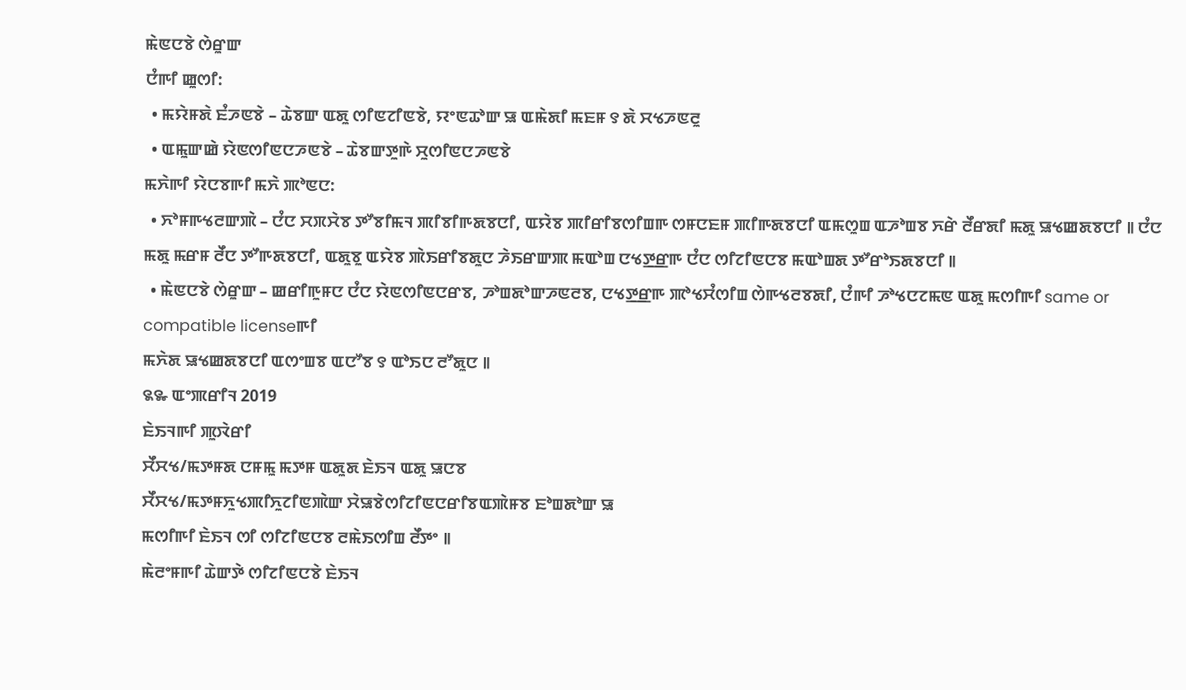ꯃꯥꯟꯅꯕꯥ ꯁꯥꯔꯨꯛ
ꯅꯪꯒꯤ ꯀꯨꯁꯤ:
  • ꯃꯌꯥꯝꯗꯥ ꯐꯪꯍꯟꯕꯥ – ꯊꯥꯕꯛ ꯑꯗꯨ ꯁꯤꯟꯖꯤꯟꯕꯥ, ꯌꯦꯟꯊꯣꯛ ꯎ ꯑꯃꯥꯗꯤ ꯃꯐꯝ ꯱ ꯗꯥ ꯆꯠꯍꯟꯂꯨ
  • ꯑꯃꯨꯛꯀꯥ ꯌꯥꯟꯁꯤꯟꯅꯍꯟꯕꯥ – ꯊꯥꯕꯛꯇꯨꯒꯥ ꯆꯨꯁꯤꯟꯅꯍꯟꯕꯥ
ꯃꯈꯥꯒꯤ ꯌꯥꯅꯕꯒꯤ ꯃꯈꯥ ꯄꯣꯟꯅ:
  • ꯈꯣꯝꯒꯠꯂꯛꯄꯥ – ꯅꯪꯅ ꯆꯞꯆꯥꯕ ꯇꯧꯕꯤꯃꯜ ꯄꯤꯕꯤꯒꯗꯕꯅꯤ, ꯑꯌꯥꯕ ꯄꯤꯔꯤꯕꯁꯤꯡꯒ ꯁꯝꯅꯐꯝ ꯄꯤꯒꯗꯕꯅꯤ ꯑꯃꯁꯨꯡ ꯑꯍꯣꯡꯕ ꯈꯔꯥ ꯂꯩꯔꯗꯤ ꯃꯗꯨ ꯎꯠꯀꯗꯕꯅꯤ ꯫ ꯅꯪꯅ ꯃꯗꯨ ꯃꯔꯝ ꯂꯩꯅ ꯇꯧꯒꯗꯕꯅꯤ, ꯑꯗꯨꯕꯨ ꯑꯌꯥꯕ ꯄꯥꯏꯔꯤꯕꯗꯨꯅ ꯍꯥꯏꯔꯛꯄ ꯃꯑꯣꯡ ꯅꯠꯇ꯭ꯔꯒ ꯅꯪꯅ ꯁꯤꯖꯤꯟꯅꯕ ꯃꯑꯣꯡꯗ ꯇꯧꯔꯣꯏꯗꯕꯅꯤ ꯫
  • ꯃꯥꯟꯅꯕꯥ ꯁꯥꯔꯨꯛ – ꯀꯔꯤꯒꯨꯝꯅ ꯅꯪꯅ ꯌꯥꯟꯁꯤꯟꯅꯔꯕ, ꯍꯣꯡꯗꯣꯛꯍꯟꯂꯕ, ꯅꯠꯇ꯭ꯔꯒ ꯄꯣꯠꯆꯪꯁꯤꯡ ꯁꯥꯒꯠꯂꯕꯗꯤ, ꯅꯪꯒꯤ ꯍꯣꯠꯅꯖꯃꯟ ꯑꯗꯨ ꯃꯁꯤꯒꯤ same or compatible licenseꯒꯤ
ꯃꯈꯥꯗ ꯎꯠꯀꯗꯕꯅꯤ ꯑꯁꯦꯡꯕ ꯑꯅꯧꯕ ꯱ ꯑꯣꯏꯅ ꯂꯧꯗꯨꯅ ꯫
꯲꯳ ꯑꯦꯄꯔꯤꯜ 2019
ꯐꯥꯏꯜꯒꯤ ꯄꯨꯋꯥꯔꯤ
ꯆꯩꯆꯠ/ꯃꯇꯝꯗ ꯅꯝꯃꯨ ꯃꯇꯝ ꯑꯗꯨꯗ ꯐꯥꯏꯜ ꯑꯗꯨ ꯎꯅꯕ
ꯆꯩꯆꯠ/ꯃꯇꯝꯈꯨꯠꯄꯤꯈꯨꯖꯤꯟꯄꯥꯛ ꯆꯥꯎꯕꯥꯁꯤꯖꯤꯟꯅꯔꯤꯕꯑꯄꯥꯝꯕ ꯐꯣꯡꯗꯣꯛ ꯎ
ꯃꯁꯤꯒꯤ ꯐꯥꯏꯜ ꯁꯤ ꯁꯤꯖꯤꯟꯅꯕ ꯂꯃꯥꯏꯁꯤꯡ ꯂꯩꯇꯦ ꯫
ꯃꯥꯂꯦꯝꯒꯤ ꯊꯥꯛꯇꯥ ꯁꯤꯖꯤꯟꯅꯕꯥ ꯐꯥꯏꯜ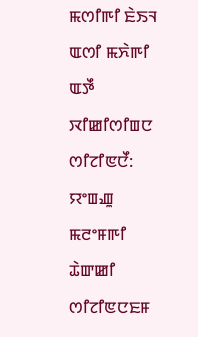ꯃꯁꯤꯒꯤ ꯐꯥꯏꯜ ꯑꯁꯤ ꯃꯈꯥꯒꯤ ꯑꯇꯩ ꯋꯤꯀꯤꯁꯤꯡꯅ ꯁꯤꯖꯤꯟꯅꯩ:
ꯌꯦꯡꯉꯨ ꯃꯂꯦꯝꯒꯤ ꯊꯥꯛꯀꯤ ꯁꯤꯖꯤꯟꯅꯐꯝ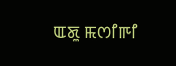ꯑꯗꯨ ꯃꯁꯤꯒꯤ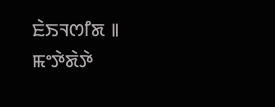ꯐꯥꯏꯜꯁꯤꯗ ꯫
ꯃꯦꯇꯥꯗꯥꯇꯥ